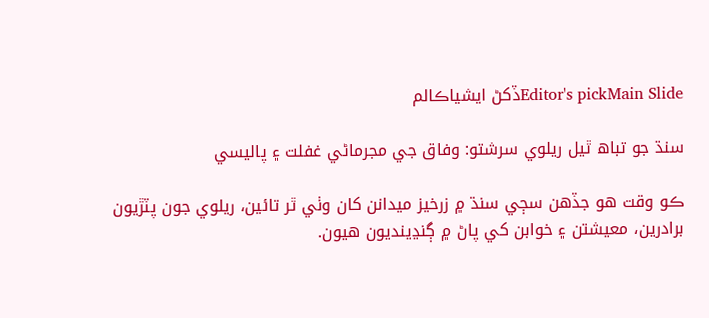Editor's pickMain Slideڏکڻ ايشياڪالم

سنڌ جو تباھ ٿيل ريلوي سرشتو: وفاق جي مجرماڻي غفلت ۽ پاليسي

ڪو وقت ھو جڏھن سڄي سنڌ ۾ زرخيز ميدانن کان وٺي ٿر تائين، ريلوي جون پٽڙيون برادرين، معيشتن ۽ خوابن کي پاڻ ۾ ڳنڍينديون هيون.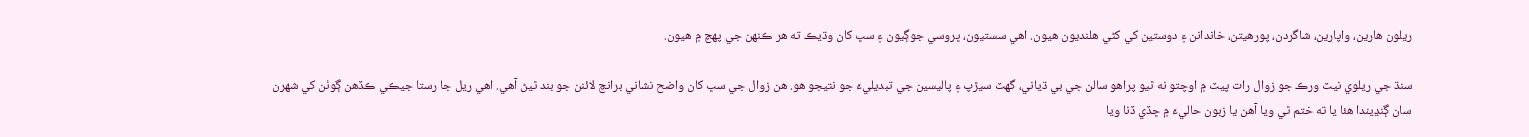ريلون هارين، واپارين، شاگردن، پورهيتن، خاندانن ۽ دوستين کي کڻي هلنديون هيون. اهي سستيون، ڀروسي جوڳيون ۽ سڀ کان وڌيڪ ته هر ڪنهن جي پهچ ۾ هيون.

سنڌ جي ريلوي نيٽ ورڪ جو زوال رات پيٽ ۾ اوچتو نه ٿيو پراهو سالن جي بي ڌياني، گهٽ سيڙپ ۽ پاليسين جي تبديليءَ جو نتيجو هو. هن زوال جي سڀ کان واضح نشاني برانچ لائنن جو بند ٿيڻ آهي. اهي ريل جا رستا جيڪي ڪڏهن ڳوٺن کي شهرن سان ڳنڍيندا هئا يا ته ختم ٿي ويا آهن يا زبون حاليءَ ۾ ڇڏي ڏنا ويا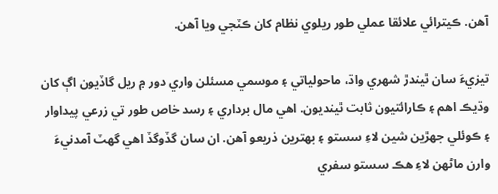آهن. ڪيترائي علائقا عملي طور ريلوي نظام کان ڪٽجي ويا آهن.

تيزيءَ سان ٿيندڙ شهري واڌ، ماحولياتي ۽ موسمي مسئلن واري دور ۾ ريل گاڏيون اڳ کان وڌيڪ اهم ۽ ڪارائتيون ثابت ٿينديون. اهي مال برداري ۽ رسد خاص طور تي زرعي پيداوار ۽ ڪوئلي جهڙين شين لاءِ سستو ۽ بهترين ذريعو آهن. ان سان گڏوگڏ اهي گهٽ آمدنيءَ وارن ماڻهن لاءِ هڪ سستو سفري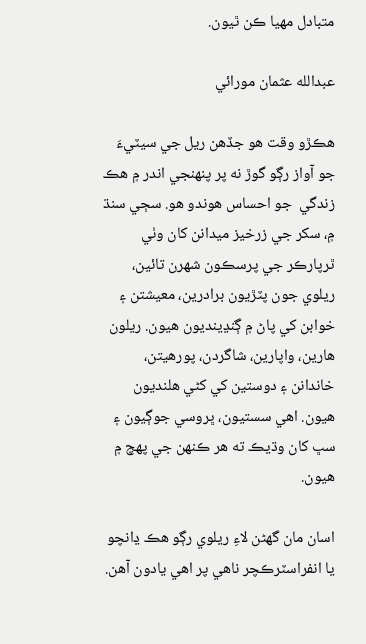متبادل مهيا ڪن ٿيون.

عبدالله عثمان مورائي

هڪڙو وقت هو جڏهن ريل جي سيٽيءَ جو آواز رڳو گوڙ نه پر پنهنجي اندر ۾ هڪ زندگي  جو احساس هوندو هو. سڄي سنڌ ۾، سکر جي زرخيز ميدانن کان وٺي ٿرپارڪر جي پرسڪون شهرن تائين، ريلوي جون پٽڙيون برادرين، معيشتن ۽ خوابن کي پاڻ ۾ ڳنڍينديون هيون. ريلون هارين، واپارين، شاگردن، پورهيتن، خاندانن ۽ دوستين کي کڻي هلنديون هيون. اهي سستيون، ڀروسي جوڳيون ۽ سڀ کان وڌيڪ ته هر ڪنهن جي پهچ ۾ هيون.

اسان مان گهڻن لاءِ ريلوي رڳو هڪ ڍانچو يا انفراسٽرڪچر ناهي پر اهي يادون آهن.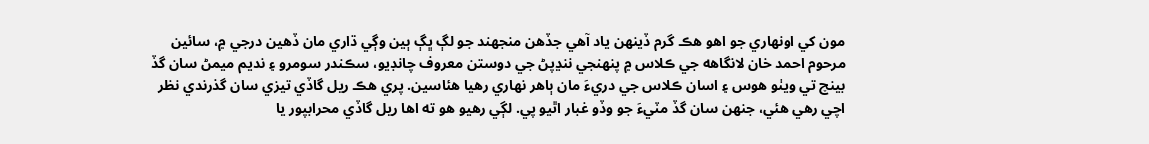مون کي اونهاري جو اهو هڪ گرم ڏينهن ياد آهي جڏهن منجهند جو لڳ ڀڳ ٻين وڳي ڌاري مان ڏهين درجي ۾، سائين مرحوم احمد خان لانگاهه جي ڪلاس ۾ پنهنجي ننڍپڻ جي دوستن معروف چانڊيو، سڪندر سومرو ۽ نديم ميمڻ سان گڏ بينچ تي ويٺو هوس ۽ اسان ڪلاس جي دريءَ مان ٻاهر نهاري رهيا هئاسين. پري هڪ ريل گاڏي تيزي سان گذرندي نظر اچي رهي هئي، جنهن سان گڏ مٽيءَ جو وڏو غبار اٿيو پي. لڳي رهيو هو ته اها ريل گاڏي محرابپور يا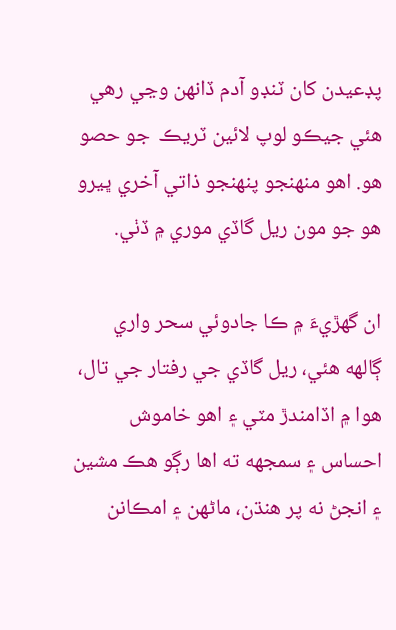پڊعيدن کان ٽنڊو آدم ڏانهن وڃي رهي هئي جيڪو لوپ لائين ٽريڪ  جو حصو هو. اهو منهنجو پنهنجو ذاتي آخري ڀيرو هو جو مون ريل گاڏي موري ۾ ڏٺي.

ان گهڙيءَ ۾ ڪا جادوئي سحر واري ڳالهه هئي، ريل گاڏي جي رفتار جي تال، هوا ۾ اڏامندڙ مٽي ۽ اهو خاموش احساس ۽ سمجهه ته اها رڳو هڪ مشين ۽ انجڻ نه پر هنڌن، ماڻهن ۽ امڪانن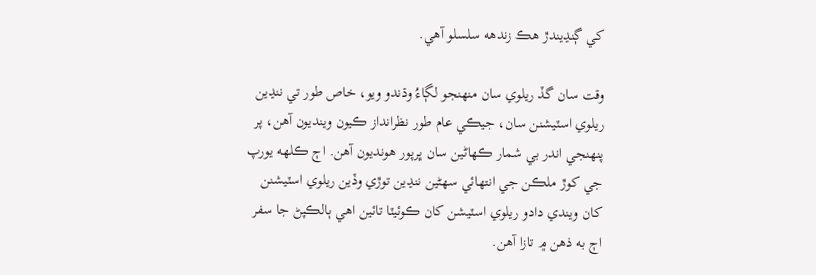کي ڳنڍيندڙ هڪ زندهه سلسلو آهي.

وقت سان گڏ ريلوي سان منهنجو لڳاءُ وڌندو ويو، خاص طور تي ننڍين ريلوي اسٽيشنن سان، جيڪي عام طور نظرانداز ڪيون وينديون آهن، پر پنهنجي اندر بي شمار ڪهاڻين سان ڀرپور هونديون آهن. اڄ ڪلهه يورپ جي کوڙ ملڪن جي انتهائي سهڻين ننڍين توڙي وڏين ريلوي اسٽيشنن کان ويندي دادو ريلوي اسٽيشن کان ڪوئيٽا تائين اهي ٻالڪپڻ جا سفر اڄ به ذهن ۾ تازا آهن.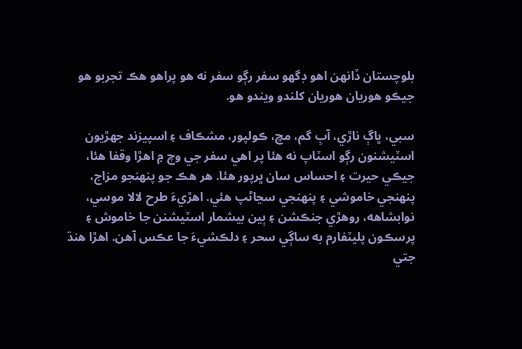بلوچستان ڏانهن اهو ڊگهو سفر رڳو سفر نه هو پراهو هڪ تجربو هو جيڪو هوريان هوريان کلندو ويندو هو.

سبي، ڀاڳ ناڙي، آبِ گم، مڇ، ڪولپور، مشڪاف ۽ اسپيزند جهڙيون اسٽيشنون رڳو اسٽاپ نه هئا پر اهي سفر جي وچ ۾ اهڙا وقفا هئا، جيڪي حيرت ۽ احساس سان ڀرپور هئا. هر هڪ جو پنهنجو مزاج، پنهنجي خاموشي ۽ پنهنجي سڃاڻپ هئي. اهڙيءَ طرح لالا موسي، نوابشاهه، روهڙي جنڪشن ۽ ٻين بيشمار اسٽيشنن جا خاموش ۽ پرسڪون پليٽفارم به ساڳي سحر ۽ دلڪشيءَ جا عڪس آهن. اهڙا هنڌ جتي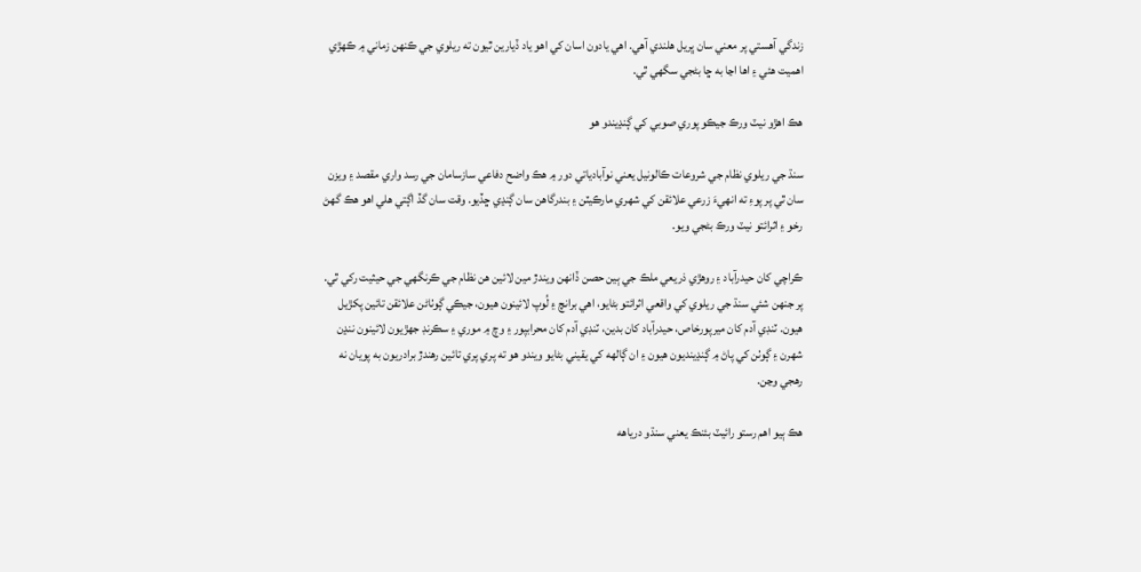زندگي آهستي پر معني سان ڀريل هلندي آهي. اهي يادون اسان کي اهو ياد ڏيارين ٿيون ته ريلوي جي ڪنهن زماني ۾ ڪهڙي اهميت هئي ۽ اها اڃا به ڇا بڻجي سگهي ٿي.

هڪ اهڙو نيٽ ورڪ جيڪو پوري صوبي کي ڳنڍيندو هو

سنڌ جي ريلوي نظام جي شروعات ڪالونيل يعني نوآبادياتي دور ۾ هڪ واضح دفاعي سازسامان جي رسد واري مقصد ۽ ويزن سان ٿي پر پوءِ ته انھيءَ زرعي علائقن کي شهري مارڪيٽن ۽ بندرگاهن سان ڳنڍي ڇڏيو. وقت سان گڏ اڳتي هلي اهو هڪ گهڻ رخو ۽ اثرائتو نيٽ ورڪ بڻجي ويو.

ڪراچي کان حيدرآباد ۽ روهڙي ذريعي ملڪ جي ٻين حصن ڏانهن ويندڙ مين لائين هن نظام جي ڪرنگھي جي حيثيت رکي ٿي. پر جنهن شئي سنڌ جي ريلوي کي واقعي اثرائتو بڻايو، اهي برانچ ۽ لُوپ لائينون هيون، جيڪي ڳوٺاڻن علائقن تائين پکڙيل هيون. ٽنڊي آدم کان ميرپورخاص، حيدرآباد کان بدين، ٽنڊي آدم کان محرابپور ۽ وچ ۾ موري ۽ سڪرنڊ جهڙيون لائينون ننڍن شهرن ۽ ڳوٺن کي پاڻ ۾ ڳنڍينديون هيون ۽ ان ڳالهه کي يقيني بڻايو ويندو هو ته پري پري تائين رهندڙ برادريون به پويان نه رهجي وڃن.

هڪ ٻيو اهم رستو رائيٽ بئنڪ يعني سنڌو درياهه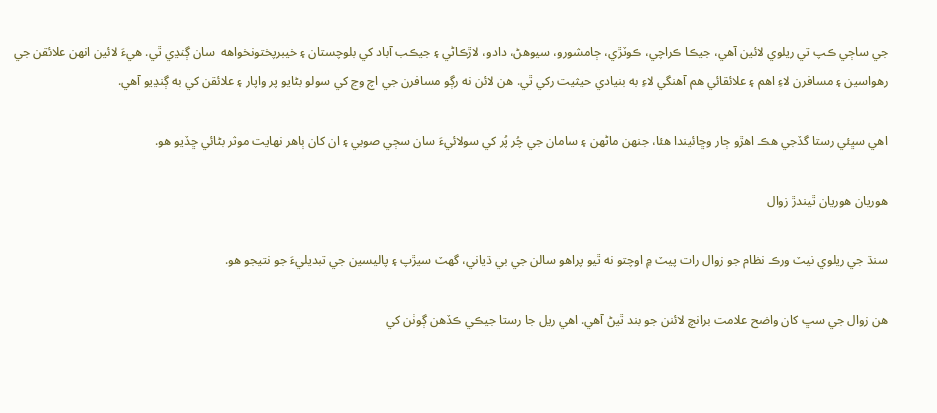جي ساڄي ڪپ تي ريلوي لائين آهي، جيڪا ڪراچي، ڪوٽڙي، ڄامشورو، سيوھڻ، دادو، لاڙڪاڻي ۽ جيڪب آباد کي بلوچستان ۽ خيبرپختونخواهه  سان ڳنڍي ٿي. هيءَ لائين انهن علائقن جي رهواسين ۽ مسافرن لاءِ اهم ۽ علائقائي هم آهنگي لاءِ به بنيادي حيثيت رکي ٿي. هن لائن نه رڳو مسافرن جي اچ وڃ کي سولو بڻايو پر واپار ۽ علائقن کي به ڳنڍيو آهي.

اهي سڀئي رستا گڏجي هڪ اهڙو ڄار وڇائيندا هئا، جنهن ماڻهن ۽ سامان جي چُر پُر کي سولائيءَ سان سڄي صوبي ۽ ان کان ٻاهر نهايت موثر بڻائي ڇڏيو هو.

هوريان هوريان ٿيندڙ زوال

سنڌ جي ريلوي نيٽ ورڪ نظام جو زوال رات پيٽ ۾ اوچتو نه ٿيو پراهو سالن جي بي ڌياني، گهٽ سيڙپ ۽ پاليسين جي تبديليءَ جو نتيجو هو.

هن زوال جي سڀ کان واضح علامت برانچ لائنن جو بند ٿيڻ آهي. اهي ريل جا رستا جيڪي ڪڏهن ڳوٺن کي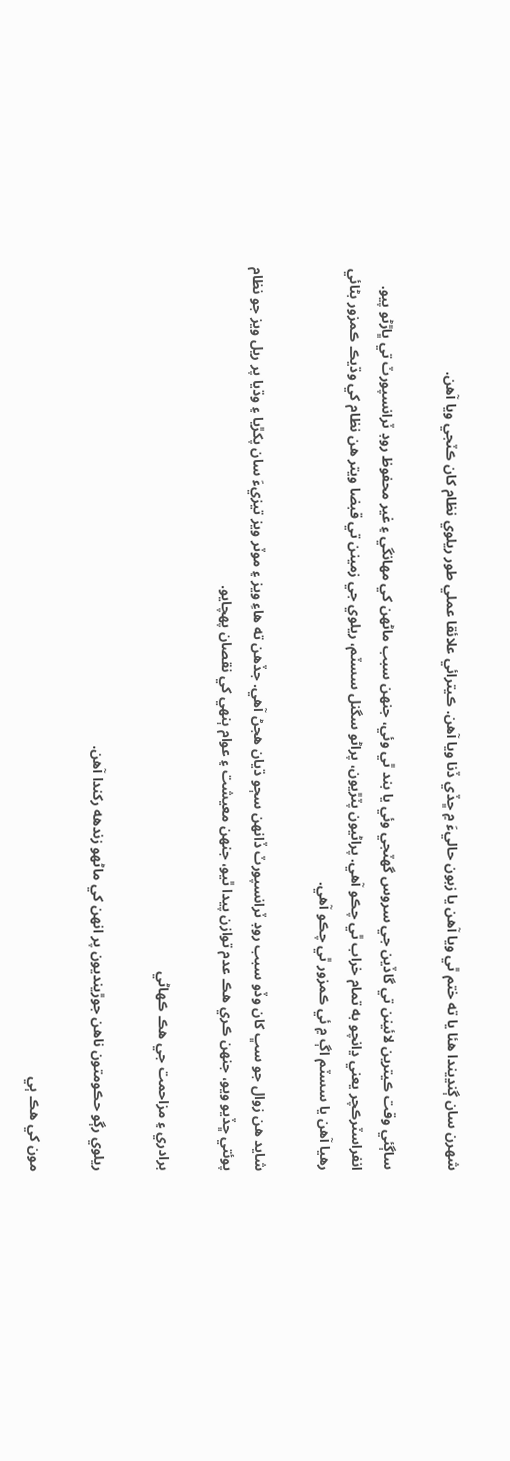شهرن سان ڳنڍيندا هئا يا ته ختم ٿي ويا آهن يا زبون حاليءَ ۾ ڇڏي ڏنا ويا آهن. ڪيترائي علائقا عملي طور ريلوي نظام کان ڪٽجي ويا آهن.

ساڳئي وقت ڪيترين لائينن تي گاڏين جي سروس گهٽجي وئي يا بند ٿي وئي، جنهن سبب ماڻهن کي مهانگي ۽ غير محفوظ روڊ ٽرانسپورٽ تي ڀاڙڻو پيو. انفراسٽرڪچر يعني ڍانچو به تمام خراب ٿي چڪو آهي. پراڻيون پٽڙيون، پراڻو سگنل سسٽم، ريلوي جي زمينن تي قبضا ويتر هن نظام کي وڌيڪ ڪمزور بڻائي رهيا آهن يا سسٽم اڳ ۾ ئي ڪمزور ٿي چڪو آهي.

شايد هن زوال جو سڀ کان وڏو سبب روڊ ٽرانسپورٽ ڏانهن سڄو ڌيان هجڻ آهي. جڏهن ته هاءِ ويز ۽ موٽر ويز تيزيءَ سان پکڙيا ۽ وڌيا پر ريل ويز جو نظام پوئتي ڇڏيو ويو، جنهن ڪري هڪ عدم توازن پيدا ٿيو، جنهن معيشت ۽ عوام ٻنهي کي نقصان پهچايو.

برادري ۽ مزاحمت جي هڪ ڪهاڻي

ريلوي رڳو حڪومتون ناهن جوڙينديون پر انهن کي ماڻهو زندهه رکندا آهن.

مون کي هڪ ٻي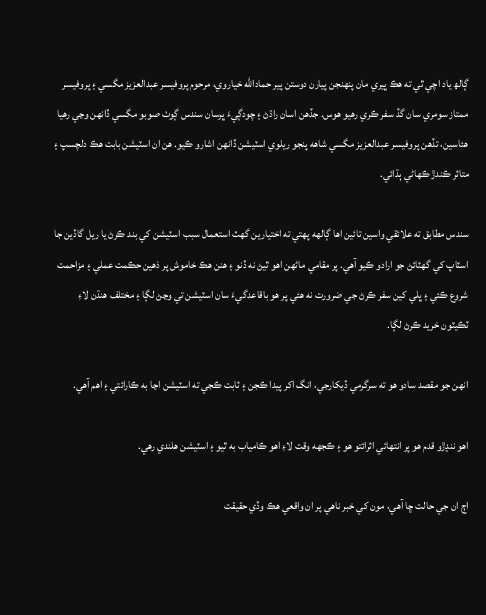ڳالھ ياد اچي ٿي ته هڪ ڀيري مان پنهنجن پيارن دوستن پير حمادالله خياروي، مرحوم پروفيسر عبدالعزيز مگسي ۽ پروفيسر ممتاز سومري سان گڏ سفر ڪري رهيو هوس. جڏهن اسان راڌڻ ۽ چودڳيءَ ڀرسان سندس ڳوٺ صوبو مگسي ڏانهن وڃي رهيا هئاسين، تڏهن پروفيسر عبدالعزيز مگسي شاهه پنجو ريلوي اسٽيشن ڏانهن اشارو ڪيو. هن ان اسٽيشن بابت هڪ دلچسپ ۽ متاثر ڪندڙ ڪهاڻي ٻڌائي.

سندس مطابق ته علائقي واسين تائين اها ڳالهه پهتي ته اختيارين گهٽ استعمال سبب اسٽيشن کي بند ڪرڻ يا ريل گاڏين جا اسٽاپ کي گهٽائڻ جو ارادو ڪيو آهي. پر مقامي ماڻهن اهو ٿيڻ نه ڏنو ۽ هنن هڪ خاموش پر ذهين حڪمت عملي ۽ مزاحمت شروع ڪئي ۽ ڀلي کين سفر ڪرڻ جي ضرورت نه هئي پر هو باقاعدگيءَ سان اسٽيشن تي وڃڻ لڳا ۽ مختلف هنڌن لاءِ ٽڪيٽون خريد ڪرڻ لڳا.

انهن جو مقصد سادو هو ته سرگرمي ڏيکارجي، انگ اکر پيدا ڪجن ۽ ثابت ڪجي ته اسٽيشن اڃا به ڪارائتي ۽ اهم آهي.

اهو ننڍڙو قدم هو پر انتهائي اثرائتو هو ۽ ڪجهه وقت لاءِ اهو ڪامياب به ٿيو ۽ اسٽيشن هلندي رهي.

اڄ ان جي حالت ڇا آهي، مون کي خبر ناهي پر ان واقعي هڪ وڏي حقيقت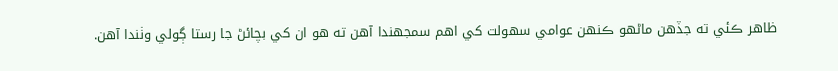ظاهر ڪئي ته جڏهن ماڻهو ڪنهن عوامي سهولت کي اهم سمجهندا آهن ته هو ان کي بچائڻ جا رستا ڳولي وٺندا آهن.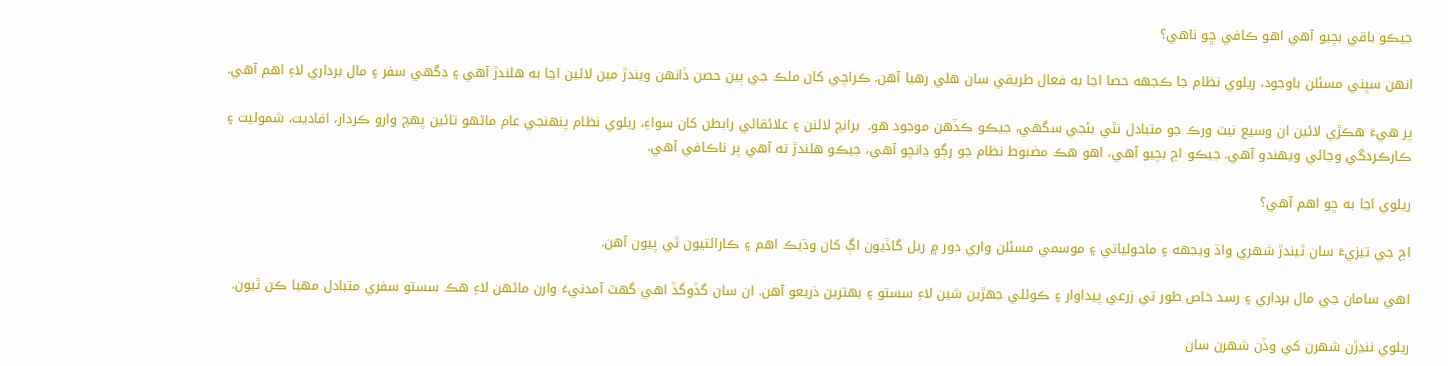جيڪو باقي بچيو آهي اهو ڪافي ڇو ناهي؟

انهن سڀني مسئلن باوجود، ريلوي نظام جا ڪجهه حصا اڃا به فعال طريقي سان هلي رهيا آهن. ڪراچي کان ملڪ جي ٻين حصن ڏانهن ويندڙ مين لائين اڃا به هلندڙ آهي ۽ ڊگهي سفر ۽ مال برداري لاءِ اهم آهي.

پر هيءَ هڪڙي لائين ان وسيع نيٽ ورڪ جو متبادل نٿي بڻجي سگهي، جيڪو ڪڏهن موجود هو.  برانچ لائنن ۽ علائقائي رابطن کان سواءِ، ريلوي نظام پنهنجي عام ماڻهو تائين پهچ وارو ڪردار، افاديت، شموليت ۽ ڪارڪردگي وڃائي ويهندو آهي. جيڪو اڄ بچيو آهي، اهو هڪ مضبوط نظام جو رڳو ڍانچو آهي، جيڪو هلندڙ ته آهي پر ناڪافي آهي.

ريلوي اڃا به ڇو اهم آهي؟

اڄ جي تيزيءَ سان ٿيندڙ شهري واڌ ويجهه ۽ ماحولياتي ۽ موسمي مسئلن واري دور ۾ ريل گاڏيون اڳ کان وڌيڪ اهم ۽ ڪارائتيون ٿي پيون آهن.

اهي سامان جي مال برداري ۽ رسد خاص طور تي زرعي پيداوار ۽ ڪوئلي جهڙين شين لاءِ سستو ۽ بهترين ذريعو آهن. ان سان گڏوگڏ اهي گهٽ آمدنيءَ وارن ماڻهن لاءِ هڪ سستو سفري متبادل مهيا ڪن ٿيون.

ريلوي ننڍڙن شهرن کي وڏن شهرن سان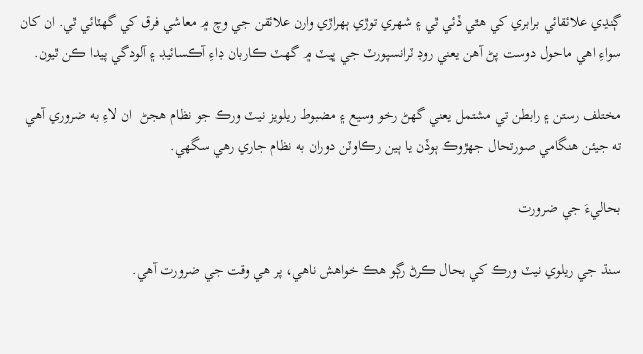ڳنڍي علائقائي برابري کي هٿي ڏئي ٿي ۽ شهري توڙي ٻهراڙي وارن علائقن جي وچ ۾ معاشي فرق کي گهٽائي ٿي. ان کان سواءِ اهي ماحول دوست پڻ آهن يعني روڊ ٽرانسپورٽ جي ڀيٽ ۾ گهٽ ڪاربان ڊاءِ آڪسائيڊ ۽ آلودگي پيدا ڪن ٿيون.

مختلف رستن ۽ رابطن تي مشتمل يعني گهڻ رخو وسيع ۽ مضبوط ريلويز نيٽ ورڪ جو نظام هجڻ  ان لاءِ به ضروري آهي ته جيئن هنگامي صورتحال جھڙوڪ ٻوڏن يا ٻين رڪاوٽن دوران به نظام جاري رهي سگهي.

بحاليءَ جي ضرورت

سنڌ جي ريلوي نيٽ ورڪ کي بحال ڪرڻ رڳو هڪ خواهش ناهي، پر هي وقت جي ضرورت آهي.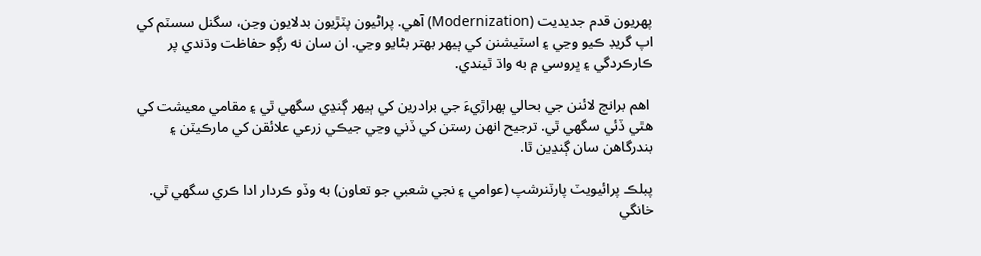پهريون قدم جديديت (Modernization) آهي. پراڻيون پٽڙيون بدلايون وڃن، سگنل سسٽم کي اپ گريڊ ڪيو وڃي ۽ اسٽيشنن کي ٻيهر بهتر بڻايو وڃي. ان سان نه رڳو حفاظت وڌندي پر ڪارڪردگي ۽ ڀروسي ۾ به واڌ ٿيندي.

 اهم برانچ لائنن جي بحالي ٻهراڙيءَ جي برادرين کي ٻيهر ڳنڍي سگهي ٿي ۽ مقامي معيشت کي هٿي ڏئي سگهي ٿي. ترجيح انهن رستن کي ڏني وڃي جيڪي زرعي علائقن کي مارڪيٽن ۽ بندرگاهن سان ڳنڍين ٿا.

پبلڪ پرائيويٽ پارٽنرشپ (عوامي ۽ نجي شعبي جو تعاون) به وڏو ڪردار ادا ڪري سگهي ٿي. خانگي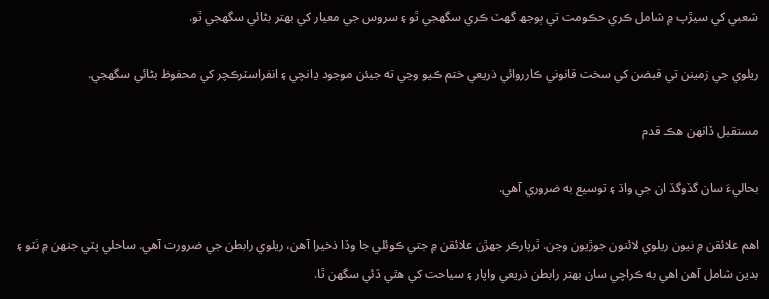شعبي کي سيڙپ ۾ شامل ڪري حڪومت تي ٻوجھ گهٽ ڪري سگهجي ٿو ۽ سروس جي معيار کي بهتر بڻائي سگهجي ٿو.

ريلوي جي زمينن تي قبضن کي سخت قانوني ڪارروائي ذريعي ختم ڪيو وڃي ته جيئن موجود ڍانچي ۽ انفراسٽرڪچر کي محفوظ بڻائي سگهجي.

مستقبل ڏانهن هڪ قدم

بحاليءَ سان گڏوگڏ ان جي واڌ ۽ توسيع به ضروري آهي.

اهم علائقن ۾ نيون ريلوي لائنون جوڙيون وڃن. ٿرپارڪر جهڙن علائقن ۾ جتي ڪوئلي جا وڏا ذخيرا آهن، ريلوي رابطن جي ضرورت آهي. ساحلي پٽي جنهن ۾ ٺٽو ۽ بدين شامل آهن اهي به ڪراچي سان بهتر رابطن ذريعي واپار ۽ سياحت کي هٿي ڏئي سگهن ٿا.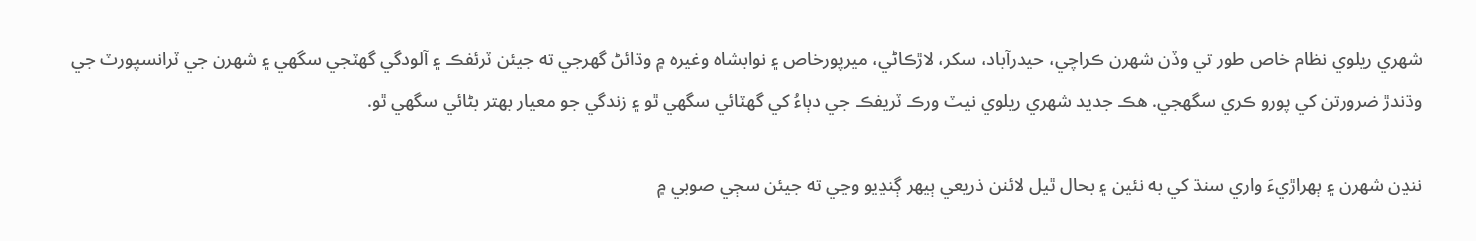شهري ريلوي نظام خاص طور تي وڏن شهرن ڪراچي، حيدرآباد، سکر، لاڙڪاڻي، ميرپورخاص ۽ نوابشاه وغيره ۾ وڌائڻ گهرجي ته جيئن ٽرئفڪ ۽ آلودگي گهٽجي سگهي ۽ شهرن جي ٽرانسپورٽ جي وڌندڙ ضرورتن کي پورو ڪري سگهجي. هڪ جديد شهري ريلوي نيٽ ورڪ ٽريفڪ جي دٻاءُ کي گهٽائي سگهي ٿو ۽ زندگي جو معيار بهتر بڻائي سگهي ٿو.

ننڍن شهرن ۽ ٻهراڙيءَ واري سنڌ کي به نئين ۽ بحال ٿيل لائنن ذريعي ٻيهر ڳنڍيو وڃي ته جيئن سڄي صوبي ۾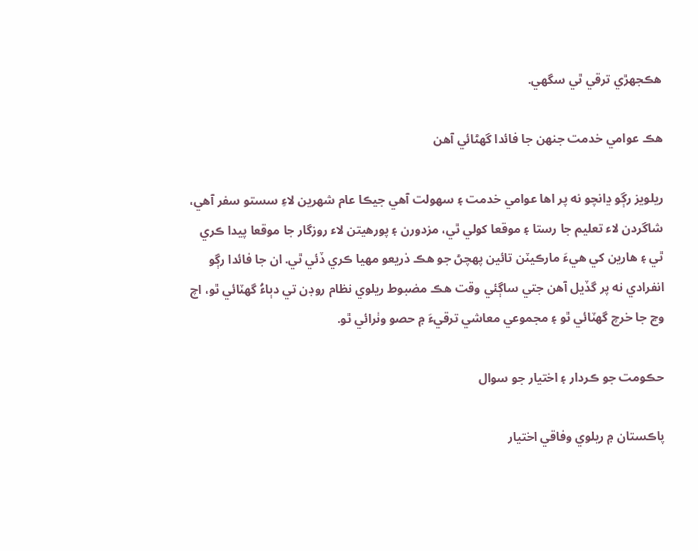هڪجهڙي ترقي ٿي سگهي.

هڪ عوامي خدمت جنهن جا فائدا گهڻائي آهن

ريلويز رڳو ڍانچو نه پر اها عوامي خدمت ۽ سهولت آهي جيڪا عام شهرين لاءِ سستو سفر آهي، شاگردن لاء تعليم جا رستا ۽ موقعا کولي ٿي، مزدورن ۽ پورهيتن لاء روزگار جا موقعا پيدا ڪري ٿي ۽ هارين کي هيءَ مارڪيٽن تائين پهچڻ جو هڪ ذريعو مهيا ڪري ڏئي ٿي. ان جا فائدا رڳو  انفرادي نه پر گڏيل آهن جتي ساڳئي وقت هڪ مضبوط ريلوي نظام روڊن تي دٻاءُ گهٽائي ٿو، اچ وڃ جا خرچ گهٽائي ٿو ۽ مجموعي معاشي ترقيءَ ۾ حصو وٺرائي ٿو.

حڪومت جو ڪردار ۽ اختيار جو سوال

پاڪستان ۾ ريلوي وفاقي اختيار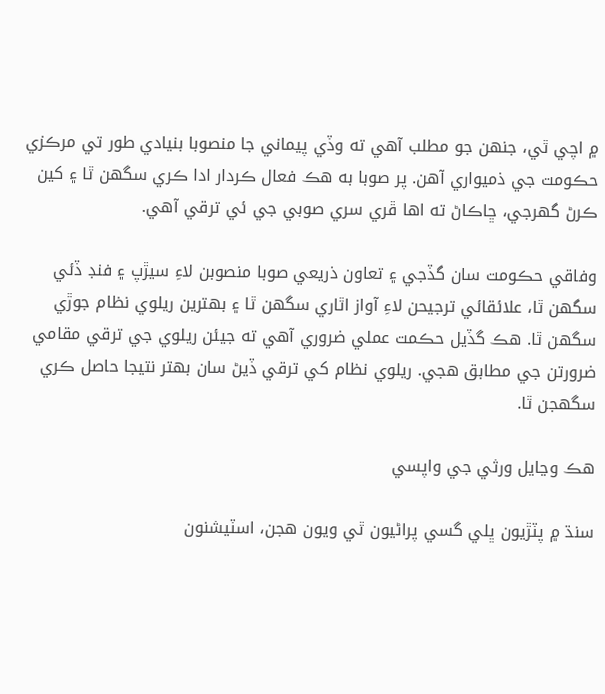۾ اچي ٿي، جنهن جو مطلب آهي ته وڏي پيماني جا منصوبا بنيادي طور تي مرڪزي حڪومت جي ذميواري آهن. پر صوبا به هڪ فعال ڪردار ادا ڪري سگهن ٿا ۽ کين ڪرڻ گهرجي، ڇاڪاڻ ته اها ڦري سري صوبي جي ئي ترقي آهي.

وفاقي حڪومت سان گڏجي ۽ تعاون ذريعي صوبا منصوبن لاءِ سيڙپ ۽ فنڊ ڏئي سگهن ٿا، علائقائي ترجيحن لاءِ آواز اٿاري سگهن ٿا ۽ بهترين ريلوي نظام جوڙي سگهن ٿا. هڪ گڏيل حڪمت عملي ضروري آهي ته جيئن ريلوي جي ترقي مقامي ضرورتن جي مطابق هجي. ريلوي نظام کي ترقي ڏيڻ سان بهتر نتيجا حاصل ڪري سگهجن ٿا.

هڪ وڃايل ورثي جي واپسي

سنڌ ۾ پٽڙيون ڀلي گسي پراڻيون ٿي ويون هجن، اسٽيشنون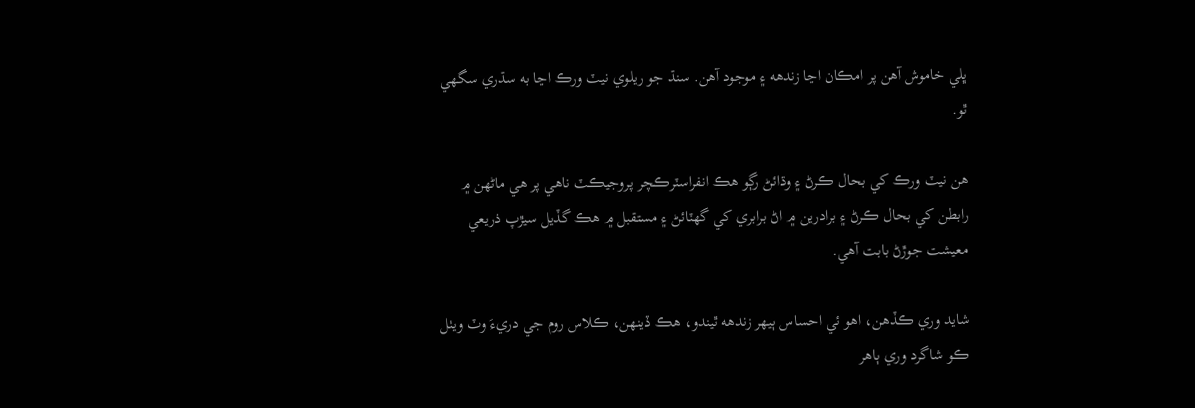ڀلي خاموش آهن پر امڪان اڃا زندهه ۽ موجود آهن. سنڌ جو ريلوي نيٽ ورڪ اڃا به سڌري سگهي ٿو.

هن نيٽ ورڪ کي بحال ڪرڻ ۽ وڌائڻ رڳو هڪ انفراسٽرڪچر پروجيڪٽ ناهي پر هي ماڻهن ۾ رابطن کي بحال ڪرڻ ۽ برادرين ۾ اڻ برابري کي گهٽائڻ ۽ مستقبل ۾ هڪ گڏيل سيڙپ ذريعي معيشت جوڙڻ بابت آهي.

شايد وري ڪڏهن، اهو ئي احساس ٻيهر زندهه ٿيندو، هڪ ڏينهن، ڪلاس روم جي دريءَ وٽ ويٺل ڪو شاگرد وري ٻاهر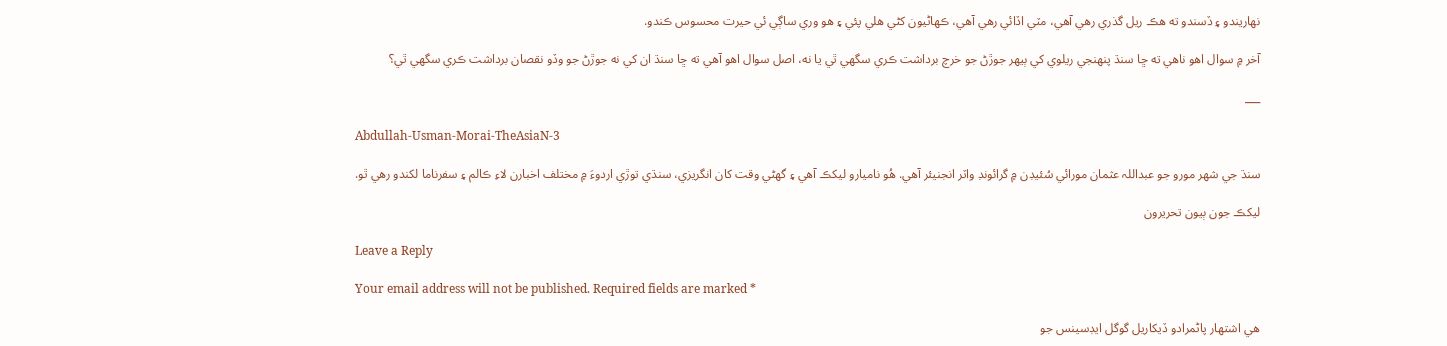نهاريندو ۽ ڏسندو ته هڪ ريل گذري رهي آهي، مٽي اڏائي رهي آهي، ڪهاڻيون کڻي هلي پئي ۽ هو وري ساڳي ئي حيرت محسوس ڪندو.

آخر ۾ سوال اهو ناهي ته ڇا سنڌ پنهنجي ريلوي کي ٻيهر جوڙڻ جو خرچ برداشت ڪري سگهي ٿي يا نه، اصل سوال اهو آهي ته ڇا سنڌ ان کي نه جوڙڻ جو وڏو نقصان برداشت ڪري سگهي ٿي؟

___

Abdullah-Usman-Morai-TheAsiaN-3

سنڌ جي شھر مورو جو عبداللہ عثمان مورائي سُئيڊن ۾ گرائونڊ واٽر انجنيئر آھي. ھُو ناميارو ليکڪ آھي ۽ گھڻي وقت کان انگريزي، سنڌي توڙي اردوءَ ۾ مختلف اخبارن لاءِ ڪالم ۽ سفرناما لکندو رھي ٿو.

ليکڪ جون ٻيون تحريرون

Leave a Reply

Your email address will not be published. Required fields are marked *

هي اشتهار پاڻمرادو ڏيکاريل گوگل ايڊسينس جو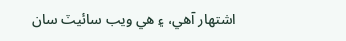اشتهار آهي، ۽ هي ويب سائيٽ سان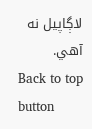لاڳاپيل نه آهي.
Back to top button